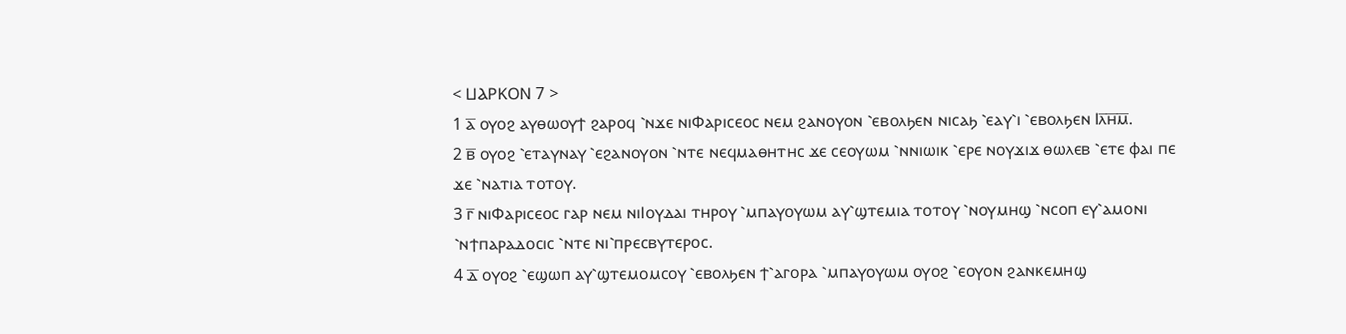< ⳘⲀⲢⲔⲞⲚ 7 >
1 ⲁ̅ ⲟⲩⲟϩ ⲁⲩⲑⲱⲟⲩϯ ϩⲁⲣⲟϥ ⳿ⲛϫⲉ ⲛⲓⲪⲁⲣⲓⲥⲉⲟⲥ ⲛⲉⲙ ϩⲁⲛⲟⲩⲟⲛ ⳿ⲉⲃⲟⲗϧⲉⲛ ⲛⲓⲥⲁϧ ⳿ⲉⲁⲩ⳿ⲓ ⳿ⲉⲃⲟⲗϧⲉⲛ Ⲓⲗ̅ⲏ̅ⲙ̅.
2 ⲃ̅ ⲟⲩⲟϩ ⳿ⲉⲧⲁⲩⲛⲁⲩ ⳿ⲉϩⲁⲛⲟⲩⲟⲛ ⳿ⲛⲧⲉ ⲛⲉϥⲙⲁⲑⲏⲧⲏⲥ ϫⲉ ⲥⲉⲟⲩⲱⲙ ⳿ⲛⲛⲓⲱⲓⲕ ⳿ⲉⲣⲉ ⲛⲟⲩϫⲓϫ ⲑⲱⲗⲉⲃ ⳿ⲉⲧⲉ ⲫⲁⲓ ⲡⲉ ϫⲉ ⳿ⲛⲁⲧⲓⲁ ⲧⲟⲧⲟⲩ.
3 ⲅ̅ ⲛⲓⲪⲁⲣⲓⲥⲉⲟⲥ ⲅⲁⲣ ⲛⲉⲙ ⲛⲓⲒⲟⲩⲇⲁⲓ ⲧⲏⲣⲟⲩ ⳿ⲙⲡⲁⲩⲟⲩⲱⲙ ⲁⲩ⳿ϣⲧⲉⲙⲓⲁ ⲧⲟⲧⲟⲩ ⳿ⲛⲟⲩⲙⲏϣ ⳿ⲛⲥⲟⲡ ⲉⲩ⳿ⲁⲙⲟⲛⲓ ⳿ⲛϯⲡⲁⲣⲁⲇⲟⲥⲓⲥ ⳿ⲛⲧⲉ ⲛⲓ⳿ⲡⲣⲉⲥⲃⲩⲧⲉⲣⲟⲥ.
4 ⲇ̅ ⲟⲩⲟϩ ⳿ⲉϣⲱⲡ ⲁⲩ⳿ϣⲧⲉⲙⲟⲙⲥⲟⲩ ⳿ⲉⲃⲟⲗϧⲉⲛ ϯ⳿ⲁⲅⲟⲣⲁ ⳿ⲙⲡⲁⲩⲟⲩⲱⲙ ⲟⲩⲟϩ ⳿ⲉⲟⲩⲟⲛ ϩⲁⲛⲕⲉⲙⲏϣ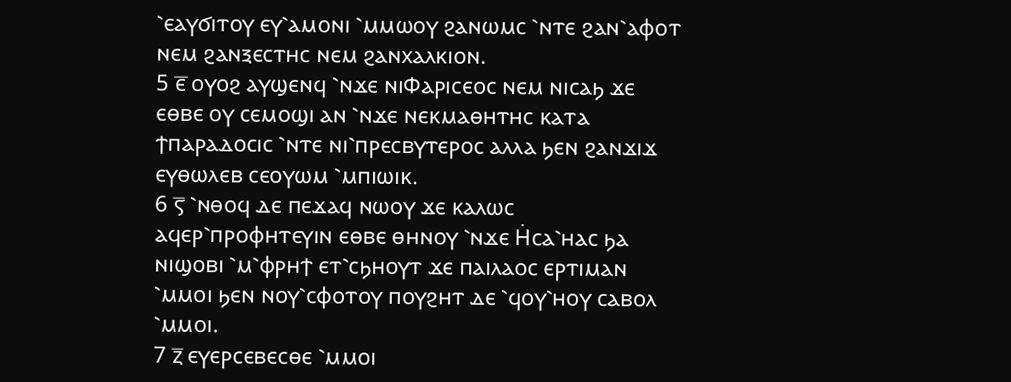⳿ⲉⲁⲩϭⲓⲧⲟⲩ ⲉⲩ⳿ⲁⲙⲟⲛⲓ ⳿ⲙⲙⲱⲟⲩ ϩⲁⲛⲱⲙⲥ ⳿ⲛⲧⲉ ϩⲁⲛ⳿ⲁⲫⲟⲧ ⲛⲉⲙ ϩⲁⲛⲝⲉⲥⲧⲏⲥ ⲛⲉⲙ ϩⲁⲛⲭⲁⲗⲕⲓⲟⲛ.
5 ⲉ̅ ⲟⲩⲟϩ ⲁⲩϣⲉⲛϥ ⳿ⲛϫⲉ ⲛⲓⲪⲁⲣⲓⲥⲉⲟⲥ ⲛⲉⲙ ⲛⲓⲥⲁϧ ϫⲉ ⲉⲑⲃⲉ ⲟⲩ ⲥⲉⲙⲟϣⲓ ⲁⲛ ⳿ⲛϫⲉ ⲛⲉⲕⲙⲁⲑⲏⲧⲏⲥ ⲕⲁⲧⲁ ϯⲡⲁⲣⲁⲇⲟⲥⲓⲥ ⳿ⲛⲧⲉ ⲛⲓ⳿ⲡⲣⲉⲥⲃⲩⲧⲉⲣⲟⲥ ⲁⲗⲗⲁ ϧⲉⲛ ϩⲁⲛϫⲓϫ ⲉⲩⲑⲱⲗⲉⲃ ⲥⲉⲟⲩⲱⲙ ⳿ⲙⲡⲓⲱⲓⲕ.
6 ⲋ̅ ⳿ⲛⲑⲟϥ ⲇⲉ ⲡⲉϫⲁϥ ⲛⲱⲟⲩ ϫⲉ ⲕⲁⲗⲱⲥ ⲁϥⲉⲣ⳿ⲡⲣⲟⲫⲏⲧⲉⲩⲓⲛ ⲉⲑⲃⲉ ⲑⲏⲛⲟⲩ ⳿ⲛϫⲉ Ⲏ̇ⲥⲁ⳿ⲏⲁⲥ ϧⲁ ⲛⲓϣⲟⲃⲓ ⳿ⲙ⳿ⲫⲣⲏϯ ⲉⲧ⳿ⲥϧⲏⲟⲩⲧ ϫⲉ ⲡⲁⲓⲗⲁⲟⲥ ⲉⲣⲧⲓⲙⲁⲛ ⳿ⲙⲙⲟⲓ ϧⲉⲛ ⲛⲟⲩ⳿ⲥⲫⲟⲧⲟⲩ ⲡⲟⲩϩⲏⲧ ⲇⲉ ⳿ϥⲟⲩ⳿ⲏⲟⲩ ⲥⲁⲃⲟⲗ ⳿ⲙⲙⲟⲓ.
7 ⲍ̅ ⲉⲩⲉⲣⲥⲉⲃⲉⲥⲑⲉ ⳿ⲙⲙⲟⲓ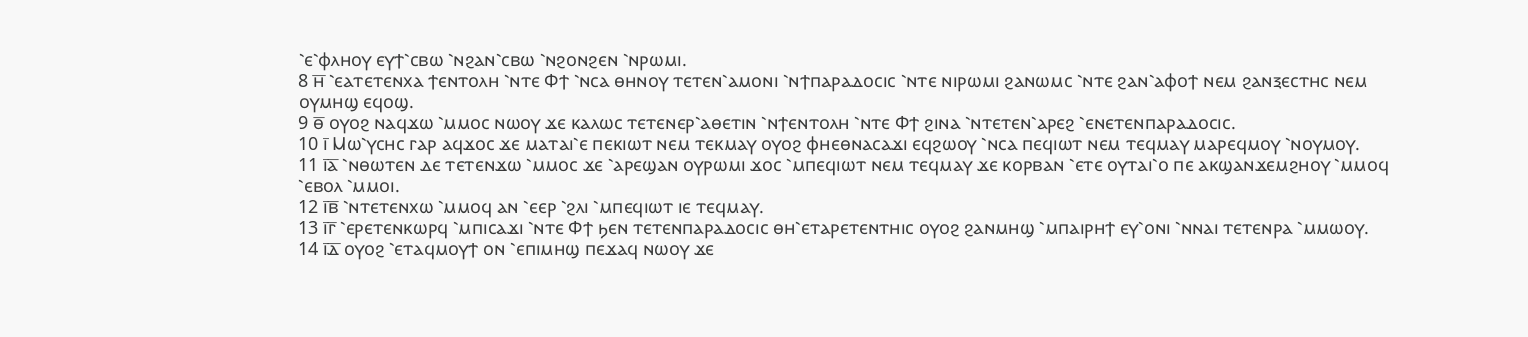⳿ⲉ⳿ⲫⲗⲏⲟⲩ ⲉⲩϯ⳿ⲥⲃⲱ ⳿ⲛϩⲁⲛ⳿ⲥⲃⲱ ⳿ⲛϩⲟⲛϩⲉⲛ ⳿ⲛⲣⲱⲙⲓ.
8 ⲏ̅ ⳿ⲉⲁⲧⲉⲧⲉⲛⲭⲁ ϯⲉⲛⲧⲟⲗⲏ ⳿ⲛⲧⲉ Ⲫϯ ⳿ⲛⲥⲁ ⲑⲏⲛⲟⲩ ⲧⲉⲧⲉⲛ⳿ⲁⲙⲟⲛⲓ ⳿ⲛϯⲡⲁⲣⲁⲇⲟⲥⲓⲥ ⳿ⲛⲧⲉ ⲛⲓⲣⲱⲙⲓ ϩⲁⲛⲱⲙⲥ ⳿ⲛⲧⲉ ϩⲁⲛ⳿ⲁⲫⲟϯ ⲛⲉⲙ ϩⲁⲛⲝⲉⲥⲧⲏⲥ ⲛⲉⲙ ⲟⲩⲙⲏϣ ⲉϥⲟϣ.
9 ⲑ̅ ⲟⲩⲟϩ ⲛⲁϥϫⲱ ⳿ⲙⲙⲟⲥ ⲛⲱⲟⲩ ϫⲉ ⲕⲁⲗⲱⲥ ⲧⲉⲧⲉⲛⲉⲣ⳿ⲁⲑⲉⲧⲓⲛ ⳿ⲛϯⲉⲛⲧⲟⲗⲏ ⳿ⲛⲧⲉ Ⲫϯ ϩⲓⲛⲁ ⳿ⲛⲧⲉⲧⲉⲛ⳿ⲁⲣⲉϩ ⳿ⲉⲛⲉⲧⲉⲛⲡⲁⲣⲁⲇⲟⲥⲓⲥ.
10 ⲓ̅ Ⲙⲱ⳿ⲩⲥⲏⲥ ⲅⲁⲣ ⲁϥϫⲟⲥ ϫⲉ ⲙⲁⲧⲁⲓ⳿ⲉ ⲡⲉⲕⲓⲱⲧ ⲛⲉⲙ ⲧⲉⲕⲙⲁⲩ ⲟⲩⲟϩ ⲫⲏⲉⲑⲛⲁⲥⲁϫⲓ ⲉϥϩⲱⲟⲩ ⳿ⲛⲥⲁ ⲡⲉϥⲓⲱⲧ ⲛⲉⲙ ⲧⲉϥⲙⲁⲩ ⲙⲁⲣⲉϥⲙⲟⲩ ⳿ⲛⲟⲩⲙⲟⲩ.
11 ⲓ̅ⲁ̅ ⳿ⲛⲑⲱⲧⲉⲛ ⲇⲉ ⲧⲉⲧⲉⲛϫⲱ ⳿ⲙⲙⲟⲥ ϫⲉ ⳿ⲁⲣⲉϣⲁⲛ ⲟⲩⲣⲱⲙⲓ ϫⲟⲥ ⳿ⲙⲡⲉϥⲓⲱⲧ ⲛⲉⲙ ⲧⲉϥⲙⲁⲩ ϫⲉ ⲕⲟⲣⲃⲁⲛ ⳿ⲉⲧⲉ ⲟⲩⲧⲁⲓ⳿ⲟ ⲡⲉ ⲁⲕϣⲁⲛϫⲉⲙϩⲏⲟⲩ ⳿ⲙⲙⲟϥ ⳿ⲉⲃⲟⲗ ⳿ⲙⲙⲟⲓ.
12 ⲓ̅ⲃ̅ ⳿ⲛⲧⲉⲧⲉⲛⲭⲱ ⳿ⲙⲙⲟϥ ⲁⲛ ⳿ⲉⲉⲣ ⳿ϩⲗⲓ ⳿ⲙⲡⲉϥⲓⲱⲧ ⲓⲉ ⲧⲉϥⲙⲁⲩ.
13 ⲓ̅ⲅ̅ ⳿ⲉⲣⲉⲧⲉⲛⲕⲱⲣϥ ⳿ⲙⲡⲓⲥⲁϫⲓ ⳿ⲛⲧⲉ Ⲫϯ ϧⲉⲛ ⲧⲉⲧⲉⲛⲡⲁⲣⲁⲇⲟⲥⲓⲥ ⲑⲏ⳿ⲉⲧⲁⲣⲉⲧⲉⲛⲧⲏⲓⲥ ⲟⲩⲟϩ ϩⲁⲛⲙⲏϣ ⳿ⲙⲡⲁⲓⲣⲏϯ ⲉⲩ⳿ⲟⲛⲓ ⳿ⲛⲛⲁⲓ ⲧⲉⲧⲉⲛⲣⲁ ⳿ⲙⲙⲱⲟⲩ.
14 ⲓ̅ⲇ̅ ⲟⲩⲟϩ ⳿ⲉⲧⲁϥⲙⲟⲩϯ ⲟⲛ ⳿ⲉⲡⲓⲙⲏϣ ⲡⲉϫⲁϥ ⲛⲱⲟⲩ ϫⲉ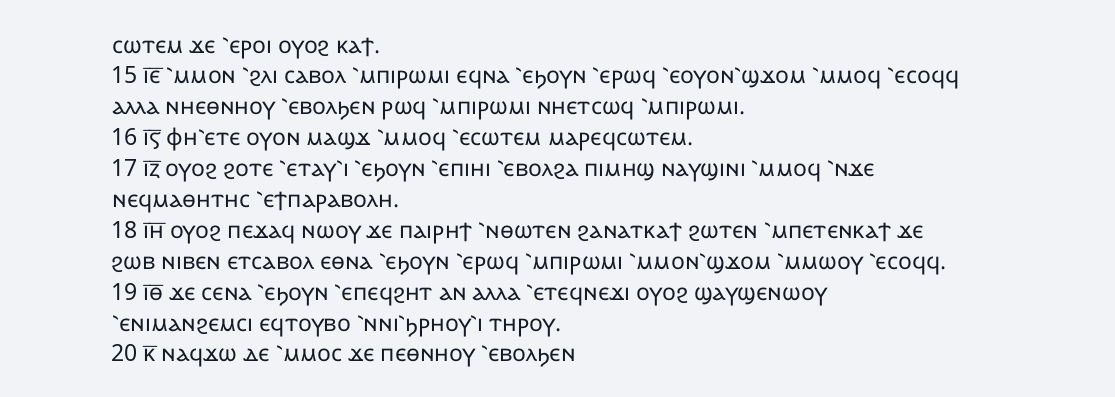ⲥⲱⲧⲉⲙ ϫⲉ ⳿ⲉⲣⲟⲓ ⲟⲩⲟϩ ⲕⲁϯ.
15 ⲓ̅ⲉ̅ ⳿ⲙⲙⲟⲛ ⳿ϩⲗⲓ ⲥⲁⲃⲟⲗ ⳿ⲙⲡⲓⲣⲱⲙⲓ ⲉϥⲛⲁ ⳿ⲉϧⲟⲩⲛ ⳿ⲉⲣⲱϥ ⳿ⲉⲟⲩⲟⲛ⳿ϣϫⲟⲙ ⳿ⲙⲙⲟϥ ⳿ⲉⲥⲟϥϥ ⲁⲗⲗⲁ ⲛⲏⲉⲑⲛⲏⲟⲩ ⳿ⲉⲃⲟⲗϧⲉⲛ ⲣⲱϥ ⳿ⲙⲡⲓⲣⲱⲙⲓ ⲛⲏⲉⲧⲥⲱϥ ⳿ⲙⲡⲓⲣⲱⲙⲓ.
16 ⲓ̅ⲋ̅ ⲫⲏ⳿ⲉⲧⲉ ⲟⲩⲟⲛ ⲙⲁϣϫ ⳿ⲙⲙⲟϥ ⳿ⲉⲥⲱⲧⲉⲙ ⲙⲁⲣⲉϥⲥⲱⲧⲉⲙ.
17 ⲓ̅ⲍ̅ ⲟⲩⲟϩ ϩⲟⲧⲉ ⳿ⲉⲧⲁⲩ⳿ⲓ ⳿ⲉϧⲟⲩⲛ ⳿ⲉⲡⲓⲏⲓ ⳿ⲉⲃⲟⲗϩⲁ ⲡⲓⲙⲏϣ ⲛⲁⲩϣⲓⲛⲓ ⳿ⲙⲙⲟϥ ⳿ⲛϫⲉ ⲛⲉϥⲙⲁⲑⲏⲧⲏⲥ ⳿ⲉϯⲡⲁⲣⲁⲃⲟⲗⲏ.
18 ⲓ̅ⲏ̅ ⲟⲩⲟϩ ⲡⲉϫⲁϥ ⲛⲱⲟⲩ ϫⲉ ⲡⲁⲓⲣⲏϯ ⳿ⲛⲑⲱⲧⲉⲛ ϩⲁⲛⲁⲧⲕⲁϯ ϩⲱⲧⲉⲛ ⳿ⲙⲡⲉⲧⲉⲛⲕⲁϯ ϫⲉ ϩⲱⲃ ⲛⲓⲃⲉⲛ ⲉⲧⲥⲁⲃⲟⲗ ⲉⲑⲛⲁ ⳿ⲉϧⲟⲩⲛ ⳿ⲉⲣⲱϥ ⳿ⲙⲡⲓⲣⲱⲙⲓ ⳿ⲙⲙⲟⲛ⳿ϣϫⲟⲙ ⳿ⲙⲙⲱⲟⲩ ⳿ⲉⲥⲟϥϥ.
19 ⲓ̅ⲑ̅ ϫⲉ ⲥⲉⲛⲁ ⳿ⲉϧⲟⲩⲛ ⳿ⲉⲡⲉϥϩⲏⲧ ⲁⲛ ⲁⲗⲗⲁ ⳿ⲉⲧⲉϥⲛⲉϫⲓ ⲟⲩⲟϩ ϣⲁⲩϣⲉⲛⲱⲟⲩ ⳿ⲉⲛⲓⲙⲁⲛϩⲉⲙⲥⲓ ⲉϥⲧⲟⲩⲃⲟ ⳿ⲛⲛⲓ⳿ϧⲣⲏⲟⲩ⳿ⲓ ⲧⲏⲣⲟⲩ.
20 ⲕ̅ ⲛⲁϥϫⲱ ⲇⲉ ⳿ⲙⲙⲟⲥ ϫⲉ ⲡⲉⲑⲛⲏⲟⲩ ⳿ⲉⲃⲟⲗϧⲉⲛ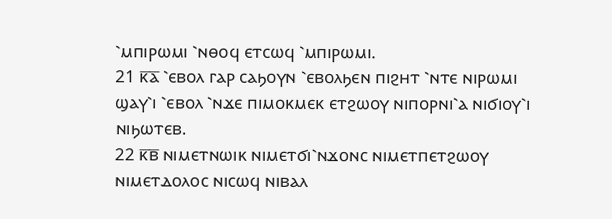⳿ⲙⲡⲓⲣⲱⲙⲓ ⳿ⲛⲑⲟϥ ⲉⲧⲥⲱϥ ⳿ⲙⲡⲓⲣⲱⲙⲓ.
21 ⲕ̅ⲁ̅ ⳿ⲉⲃⲟⲗ ⲅⲁⲣ ⲥⲁϧⲟⲩⲛ ⳿ⲉⲃⲟⲗϧⲉⲛ ⲡⲓϩⲏⲧ ⳿ⲛⲧⲉ ⲛⲓⲣⲱⲙⲓ ϣⲁⲩ⳿ⲓ ⳿ⲉⲃⲟⲗ ⳿ⲛϫⲉ ⲡⲓⲙⲟⲕⲙⲉⲕ ⲉⲧϩⲱⲟⲩ ⲛⲓⲡⲟⲣⲛⲓ⳿ⲁ ⲛⲓϭⲓⲟⲩ⳿ⲓ ⲛⲓϧⲱⲧⲉⲃ.
22 ⲕ̅ⲃ̅ ⲛⲓⲙⲉⲧⲛⲱⲓⲕ ⲛⲓⲙⲉⲧϭⲓ⳿ⲛϫⲟⲛⲥ ⲛⲓⲙⲉⲧⲡⲉⲧϩⲱⲟⲩ ⲛⲓⲙⲉⲧⲇⲟⲗⲟⲥ ⲛⲓⲥⲱϥ ⲛⲓⲃⲁⲗ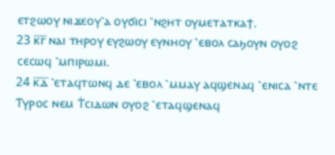ⲉⲧϩⲱⲟⲩ ⲛⲓϫⲉⲟⲩ⳿ⲁ ⲟⲩϭⲓⲥⲓ ⳿ⲛϩⲏⲧ ⲟⲩⲙⲉⲧⲁⲧⲕⲁϯ.
23 ⲕ̅ⲅ̅ ⲛⲁⲓ ⲧⲏⲣⲟⲩ ⲉⲩϩⲱⲟⲩ ⲉⲩⲛⲏⲟⲩ ⳿ⲉⲃⲟⲗ ⲥⲁϧⲟⲩⲛ ⲟⲩⲟϩ ⲥⲉⲥⲱϥ ⳿ⲙⲡⲓⲣⲱⲙⲓ.
24 ⲕ̅ⲇ̅ ⳿ⲉⲧⲁϥⲧⲱⲛϥ ⲇⲉ ⳿ⲉⲃⲟⲗ ⳿ⲙⲙⲁⲩ ⲁϥϣⲉⲛⲁϥ ⳿ⲉⲛⲓⲥⲁ ⳿ⲛⲧⲉ Ⲧⲩⲣⲟⲥ ⲛⲉⲙ Ⲧ̇ⲥⲓⲇⲱⲛ ⲟⲩⲟϩ ⳿ⲉⲧⲁϥϣⲉⲛⲁϥ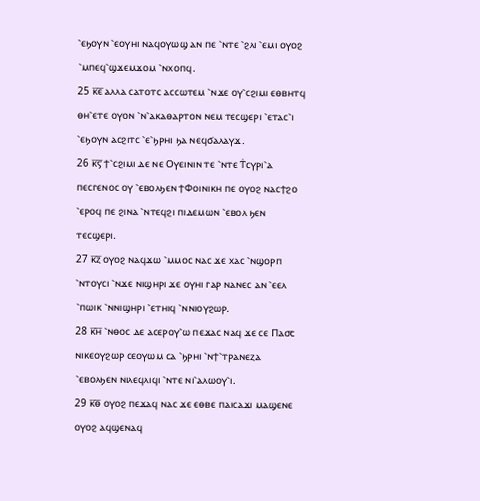⳿ⲉϧⲟⲩⲛ ⳿ⲉⲟⲩⲏⲓ ⲛⲁϥⲟⲩⲱϣ ⲁⲛ ⲡⲉ ⳿ⲛⲧⲉ ⳿ϩⲗⲓ ⳿ⲉⲙⲓ ⲟⲩⲟϩ ⳿ⲙⲡⲉϥ⳿ϣϫⲉⲙϫⲟⲙ ⳿ⲛⲭⲟⲡϥ.
25 ⲕ̅ⲉ̅ ⲁⲗⲗⲁ ⲥⲁⲧⲟⲧⲥ ⲁⲥⲥⲱⲧⲉⲙ ⳿ⲛϫⲉ ⲟⲩ⳿ⲥϩⲓⲙⲓ ⲉⲑⲃⲏⲧϥ ⲑⲏ⳿ⲉⲧⲉ ⲟⲩⲟⲛ ⳿ⲛ⳿ⲁⲕⲁⲑⲁⲣⲧⲟⲛ ⲛⲉⲙ ⲧⲉⲥϣⲉⲣⲓ ⳿ⲉⲧⲁⲥ⳿ⲓ ⳿ⲉϧⲟⲩⲛ ⲁⲥϩⲓⲧⲥ ⳿ⲉ⳿ϧⲣⲏⲓ ϧⲁ ⲛⲉϥϭⲁⲗⲁⲩϫ.
26 ⲕ̅ⲋ̅ ϯ⳿ⲥϩⲓⲙⲓ ⲇⲉ ⲛⲉ Ⲟⲩⲉⲓⲛⲓⲛ ⲧⲉ ⳿ⲛⲧⲉ Ⲧ̇ⲥⲩⲣⲓ⳿ⲁ ⲡⲉⲥⲅⲉⲛⲟⲥ ⲟⲩ ⳿ⲉⲃⲟⲗϧⲉⲛ ϯⲪⲟⲓⲛⲓⲕⲏ ⲡⲉ ⲟⲩⲟϩ ⲛⲁⲥϯϩⲟ ⳿ⲉⲣⲟϥ ⲡⲉ ϩⲓⲛⲁ ⳿ⲛⲧⲉϥϩⲓ ⲡⲓⲇⲉⲙⲱⲛ ⳿ⲉⲃⲟⲗ ϧⲉⲛ ⲧⲉⲥϣⲉⲣⲓ.
27 ⲕ̅ⲍ̅ ⲟⲩⲟϩ ⲛⲁϥϫⲱ ⳿ⲙⲙⲟⲥ ⲛⲁⲥ ϫⲉ ⲭⲁⲥ ⳿ⲛϣⲟⲣⲡ ⳿ⲛⲧⲟⲩⲥⲓ ⳿ⲛϫⲉ ⲛⲓϣⲏⲣⲓ ϫⲉ ⲟⲩⲏⲓ ⲅⲁⲣ ⲛⲁⲛⲉⲥ ⲁⲛ ⳿ⲉⲉⲗ ⳿ⲡⲱⲓⲕ ⳿ⲛⲛⲓϣⲏⲣⲓ ⳿ⲉⲧⲏⲓϥ ⳿ⲛⲛⲓⲟⲩϩⲱⲣ.
28 ⲕ̅ⲏ̅ ⳿ⲛⲑⲟⲥ ⲇⲉ ⲁⲥⲉⲣⲟⲩ⳿ⲱ ⲡⲉϫⲁⲥ ⲛⲁϥ ϫⲉ ⲥⲉ Ⲡⲁ⳪ ⲛⲓⲕⲉⲟⲩϩⲱⲣ ⲥⲉⲟⲩⲱⲙ ⲥⲁ ⳿ϧⲣⲏⲓ ⳿ⲛϯ⳿ⲧⲣⲁⲛⲉⲍⲁ ⳿ⲉⲃⲟⲗϧⲉⲛ ⲛⲓⲗⲉϥⲗⲓϥⲓ ⳿ⲛⲧⲉ ⲛⲓ⳿ⲁⲗⲱⲟⲩ⳿ⲓ.
29 ⲕ̅ⲑ̅ ⲟⲩⲟϩ ⲡⲉϫⲁϥ ⲛⲁⲥ ϫⲉ ⲉⲑⲃⲉ ⲡⲁⲓⲥⲁϫⲓ ⲙⲁϣⲉⲛⲉ ⲟⲩⲟϩ ⲁϥϣⲉⲛⲁϥ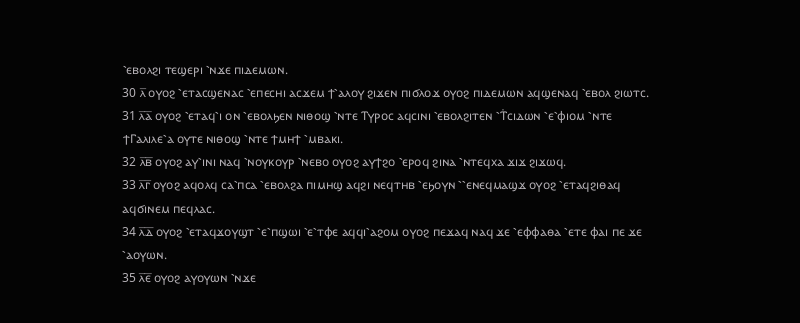⳿ⲉⲃⲟⲗϩⲓ ⲧⲉϣⲉⲣⲓ ⳿ⲛϫⲉ ⲡⲓⲇⲉⲙⲱⲛ.
30 ⲗ̅ ⲟⲩⲟϩ ⳿ⲉⲧⲁⲥϣⲉⲛⲁⲥ ⳿ⲉⲡⲉⲥⲏⲓ ⲁⲥϫⲉⲙ ϯ⳿ⲁⲗⲟⲩ ϩⲓϫⲉⲛ ⲡⲓϭⲗⲟϫ ⲟⲩⲟϩ ⲡⲓⲇⲉⲙⲱⲛ ⲁϥϣⲉⲛⲁϥ ⳿ⲉⲃⲟⲗ ϩⲓⲱⲧⲥ.
31 ⲗ̅ⲁ̅ ⲟⲩⲟϩ ⳿ⲉⲧⲁϥ⳿ⲓ ⲟⲛ ⳿ⲉⲃⲟⲗϧⲉⲛ ⲛⲓⲑⲟϣ ⳿ⲛⲧⲉ Ⲧⲩⲣⲟⲥ ⲁϥⲥⲓⲛⲓ ⳿ⲉⲃⲟⲗϩⲓⲧⲉⲛ ⳿Ⲧ̇ⲥⲓⲇⲱⲛ ⳿ⲉ⳿ⲫⲓⲟⲙ ⳿ⲛⲧⲉ ϯⲄⲁⲗⲓⲗⲉ⳿ⲁ ⲟⲩⲧⲉ ⲛⲓⲑⲟϣ ⳿ⲛⲧⲉ ϯⲙⲏϯ ⳿ⲙⲃⲁⲕⲓ.
32 ⲗ̅ⲃ̅ ⲟⲩⲟϩ ⲁⲩ⳿ⲓⲛⲓ ⲛⲁϥ ⳿ⲛⲟⲩⲕⲟⲩⲣ ⳿ⲛⲉⲃⲟ ⲟⲩⲟϩ ⲁⲩϯϩⲟ ⳿ⲉⲣⲟϥ ϩⲓⲛⲁ ⳿ⲛⲧⲉϥⲭⲁ ϫⲓϫ ϩⲓϫⲱϥ.
33 ⲗ̅ⲅ̅ ⲟⲩⲟϩ ⲁϥⲟⲗϥ ⲥⲁ⳿ⲡⲥⲁ ⳿ⲉⲃⲟⲗϩⲁ ⲡⲓⲙⲏϣ ⲁϥϩⲓ ⲛⲉϥⲧⲏⲃ ⳿ⲉϧⲟⲩⲛ ⳿⳿ⲉⲛⲉϥⲙⲁϣϫ ⲟⲩⲟϩ ⳿ⲉⲧⲁϥϩⲓⲑⲁϥ ⲁϥϭⲓⲛⲉⲙ ⲡⲉϥⲗⲁⲥ.
34 ⲗ̅ⲇ̅ ⲟⲩⲟϩ ⳿ⲉⲧⲁϥϫⲟⲩϣⲧ ⳿ⲉ⳿ⲡϣⲱⲓ ⳿ⲉ⳿ⲧⲫⲉ ⲁϥϥⲓ⳿ⲁϩⲟⲙ ⲟⲩⲟϩ ⲡⲉϫⲁϥ ⲛⲁϥ ϫⲉ ⳿ⲉⲫⲫⲁⲑⲁ ⳿ⲉⲧⲉ ⲫⲁⲓ ⲡⲉ ϫⲉ ⳿ⲁⲟⲩⲱⲛ.
35 ⲗ̅ⲉ̅ ⲟⲩⲟϩ ⲁⲩⲟⲩⲱⲛ ⳿ⲛϫⲉ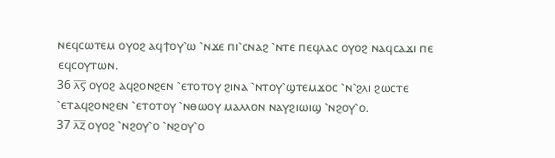ⲛⲉϥⲥⲱⲧⲉⲙ ⲟⲩⲟϩ ⲁϥϯⲟⲩ⳿ⲱ ⳿ⲛϫⲉ ⲡⲓ⳿ⲥⲛⲁϩ ⳿ⲛⲧⲉ ⲡⲉϥⲗⲁⲥ ⲟⲩⲟϩ ⲛⲁϥⲥⲁϫⲓ ⲡⲉ ⲉϥⲥⲟⲩⲧⲱⲛ.
36 ⲗ̅ⲋ̅ ⲟⲩⲟϩ ⲁϥϩⲟⲛϩⲉⲛ ⳿ⲉⲧⲟⲧⲟⲩ ϩⲓⲛⲁ ⳿ⲛⲧⲟⲩ⳿ϣⲧⲉⲙϫⲟⲥ ⳿ⲛ⳿ϩⲗⲓ ϩⲱⲥⲧⲉ ⳿ⲉⲧⲁϥϩⲟⲛϩⲉⲛ ⳿ⲉⲧⲟⲧⲟⲩ ⳿ⲛⲑⲱⲟⲩ ⲙⲁⲗⲗⲟⲛ ⲛⲁⲩϩⲓⲱⲓϣ ⳿ⲛϩⲟⲩ⳿ⲟ.
37 ⲗ̅ⲍ̅ ⲟⲩⲟϩ ⳿ⲛϩⲟⲩ⳿ⲟ ⳿ⲛϩⲟⲩ⳿ⲟ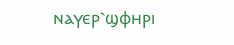ⲛⲁⲩⲉⲣ⳿ϣⲫⲏⲣⲓ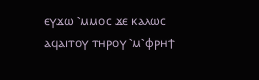ⲉⲩϫⲱ ⳿ⲙⲙⲟⲥ ϫⲉ ⲕⲁⲗⲱⲥ ⲁϥⲁⲓⲧⲟⲩ ⲧⲏⲣⲟⲩ ⳿ⲙ⳿ⲫⲣⲏϯ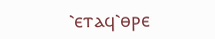⳿ⲉⲧⲁϥ⳿ⲑⲣⲉ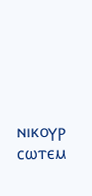ⲛⲓⲕⲟⲩⲣ ⲥⲱⲧⲉⲙ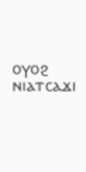ⲟⲩⲟϩ ⲛⲓⲁⲧⲥⲁϫⲓ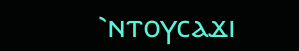⳿ⲛⲧⲟⲩⲥⲁϫⲓ